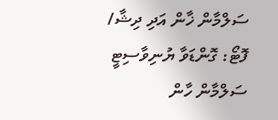ސަލްމާން ޚާން އަދި ދިޝާ/ ފޮޓޯ: ގޮންޑަވާ ޔުނިވާސިޓީ
ސަލްމާން ހާން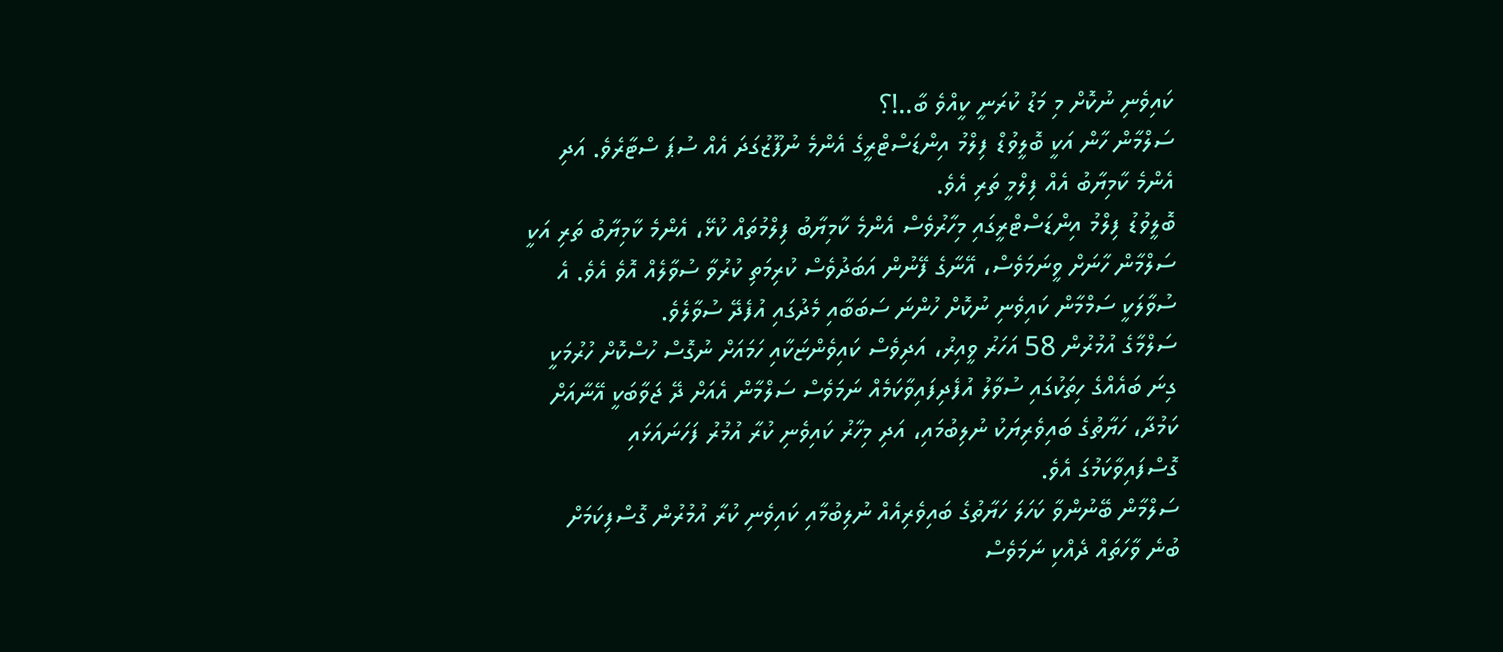ކައިވެނި ނުކޮށް މި މަޑު ކުރަނީ ކީއްވެ ބާ..!؟
ސަލްމާން ހާން އަކީ ބޮލީވުޑް ފިލްމު އިންޑަސްޓްރީގެ އެންމެ ނުފޫޒުގަދަ އެއް ސުޕަ ސްޓާރެވެ. އަދި އެންމެ ކާމިޔާބު އެއް ފިލްމީ ތަރި އެވެ.
ބޮލީވުޑު ފިލްމު އިންޑަސްޓްރީގައި މިހާރުވެސް އެންމެ ކާމިޔާބު ފިލްމުތައް ކުޅޭ، އެންމެ ކާމިޔާބު ތަރި އަކީ ސަލްމާން ހާނަށް ވީނަމަވެސް، އޭނާގެ ފޭނުން އަބަދުވެސް ކުރިމަތި ކުރުވާ ސުވާލެއް އޮވެ އެވެ. އެ ސުވާލަކީ ސަމްމާން ކައިވެނި ނުކޮށް ހުންނަ ސަބަބާއި މެދުގައި އުފެދޭ ސުވާލެވެ.
ސަލްމާގެ އުމުރުން 58 އަހަރު ވީއިރު، އަދިވެސް ކައިވެންޏަކާއި ހަމައަށް ނުގޮސް ހުސްކޮށް ހުރުމަކީ ގިނަ ބައެއްގެ ހިތަކުގައި ސުވާލު އުފެދިފައިވާކަމެއް ނަމަވެސް ސަލްމާން އެއަށް ދޭ ޖަވާބަކީ އޭނާއަށް ކަމުދާ، ހަޔާތުގެ ބައިވެރިޔަކު ނުލިބުމައި، އަދި މިހާރު ކައިވެނި ކުރާ އުމުރު ފަހަނައަޅައި ގޮސްފައިވާކަމުގަ އެވެ.
ސަލްމާން ބޭނުންވާ ކަހަލަ ހަޔާތުގެ ބައިވެރިއެއް ނުލިބުމާއި ކައިވެނި ކުރާ އުމުރުން ގޮސްފިކަމަށް ބުނެ ވާހަތައް ދެއްކި ނަމަވެސް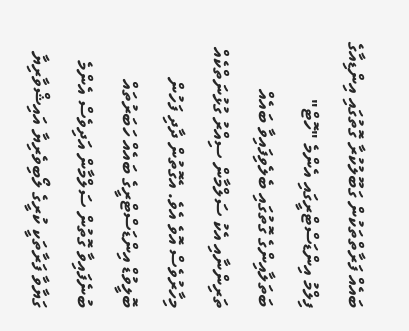ބައެއް ފަރާތްތަކުން ގަބޫލުކުރާ ގޮތުގައި އިންޑިއާގެ ފިލްމު އިންޑަސްޓްރީގައި އެންމެ "ހޮޓް" ބަތަލާއިންގެ ގޮތުގައި ބެލެވިފައިވާ ބައެއް ތަރިންނާއި އެކު ސަލްމާން ސިއްރު ގުޅުނަތްކެއް މިހާރުވެސް އޮވެ އެވެ. އެގޮތުން ދާދި ފަހުން ބޮލީވުޑް އިންޑަސްޓްރީގެ ބައެއް ހަބަރުތައް ބުނެފައިވާ ގޮތުން ސަލްމާން އަދިވެސް އެންމެ ގަޔާވާ ފަރާތަކީ ކުރީގެ ލޯބިވެރިޔާ އައިޝްވާރިޔާ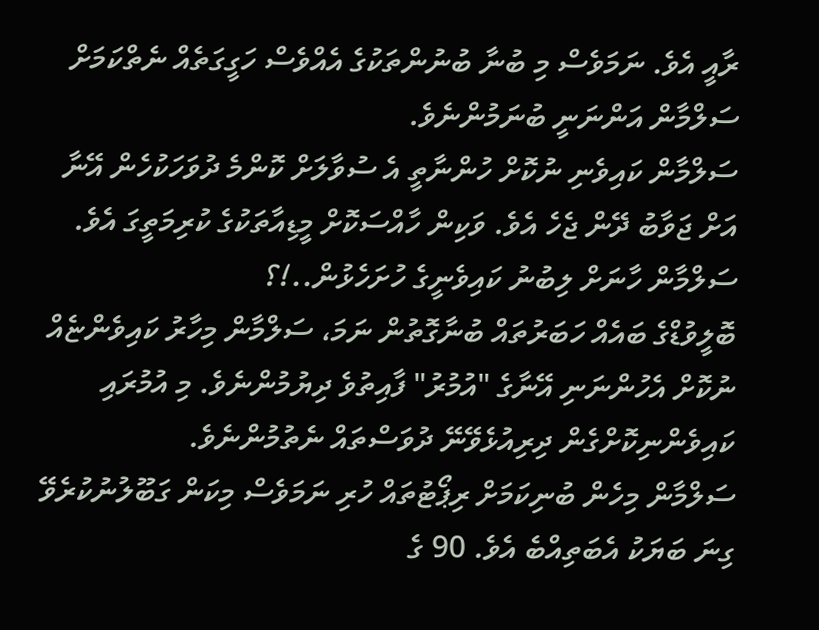ރާއީ އެވެ. ނަމަވެސް މި ބުނާ ބުނުންތަކުގެ އެއްވެސް ހަގީގަތެއް ނެތްކަމަށް ސަލްމާން އަންނަނީ ބުނަމުންނެވެ.
ސަލްމާން ކައިވެނި ނުކޮށް ހުންނާތީ އެ ސުވާލަށް ކޮންމެ ދުވަހަކުހެން އޭނާ އަށް ޖަވާބު ދޭން ޖެހެ އެވެ. ވަކިން ހާއްސަކޮށް މީޑިއާތަކުގެ ކުރިމަތީގަ އެވެ.
ސަލްމާން ހާނަށް ލިބުނު ކައިވެނީގެ ހުށަހެޅުން..!؟
ބޮލީވުޑްގެ ބައެއް ހަބަރުތައް ބުނާގޮތުން ނަމަ، ސަލްމާން މިހާރު ކައިވެންޏެއް ނުކޮށް އެހުންނަނި އޭނާގެ "އުމުރު" ފާއިތުވެ ދިޔުމުންނެވެ. މި އުމުރައި ކައިވެންނިކޮށްގެން ދިރިއުޅެވޭނޭ ދުވަސްތައް ނެތުމުންނެވެ.
ސަލްމާން މިހެން ބުނިކަމަށް ރިޕޯޓުތައް ހުރި ނަމަވެސް މިކަން ގަބޫލުނުކުރެވޭ ގިނަ ބަޔަކު އެބަތިއްބެ އެވެ. 90 ގެ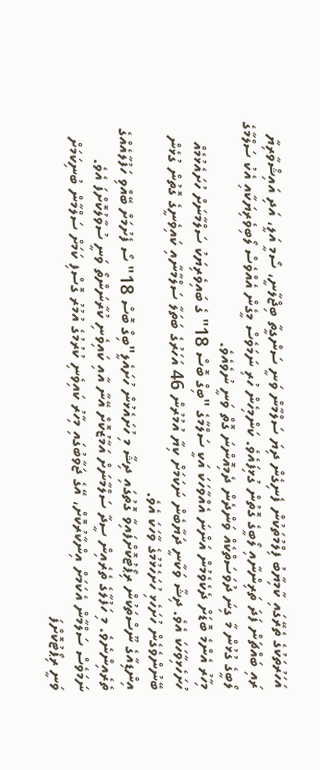އަހަރުތަކުގެ ތެރޭގައި ކާމިޔާބު ފިލްމުތަކުން ފެނިގެން ދިޔަ ސަލްމާން ވަނީ ސަންގީތާ ބިޖްލާނީ، ސޯމީ އަލީ، އަދި އައިޝްވާރިޔާ ރައި ބައްޗަން ފަދަ ތަރިންނާއި ލޯބީގެ ގޮތުން ގުޅިފައެވެ. ކަންމިހެން ހުރި ނަމަވެސް މީގެން އެއްވެސް ލޯބިވެރިޔަކާއި އެކު ސަލްމާގެ ލޯބީގެ ގުޅުން މާ ގިނަ ދުވަސަތްކެއް ވަންދެން ދެމިއޮންނަ ގޮތް ވަނީ ނުވެއެވެ.
މިހާރު އެންމެ ބޮޑަށް ދެކެވެމުން އަންނަ އެއްވާހަކަ އަކީ ސަލްމާގެ "ބިގް ބޮސް 18" ގެ ބައިވެރިޔަކު ސަލްމާނަށް ހުށައެޅުމެއް ހުށަހެޅިވާހަކަ އެވެ. ދިޝާ ވަކާނީ ދަޔާބެން ނަކަމަށް ކިޔާ އުމުރުން 46 އަހަރުގެ ބަތަލާ ސަލްމާނާއި ކައިވެނީގެ ގޮތުން ގުޅެން ބޭނުންވެގެން ހުށަހެޅި ހުށަހެޅުމުގެ ވާހަކަ އެވެ.
އިންޑިއާގެ ނޫސްތަކުން ރިޕޯޓުކޮށްފައިވާ ގޮތުގައި ދިޝާ މި ހުށައެޅުން ހުށައެލީ"ބިގް ބޮސް 18" ސޯ ފެށުމަށް ބޭއްވި ހަފުލާއެއްގެ ތެރެއިންނެވެ. މި ހަފުލާގެ ތެރެއިން ސީދާ ސަލްމާނަށް އަމާޒުކޮށް އޭނާ އާއި ކައިވެނި ކުރާނަންތޯ ވަނީ ސުވާލުކޮށްފަ އެވެ. ނަމަވެސް ސަލްމާން އެކަމަށް އިންކާރުކޮށް، އޭގެ ޖަވާބުގައި މިހާރު ކައިވެނި ކުރުމުގެ އުމުރު ގޮސްފި ކަމަށް ސަލްމާން ބުނިކަމަށް ވަނީ ރިޕޯޓުކޮށްފަ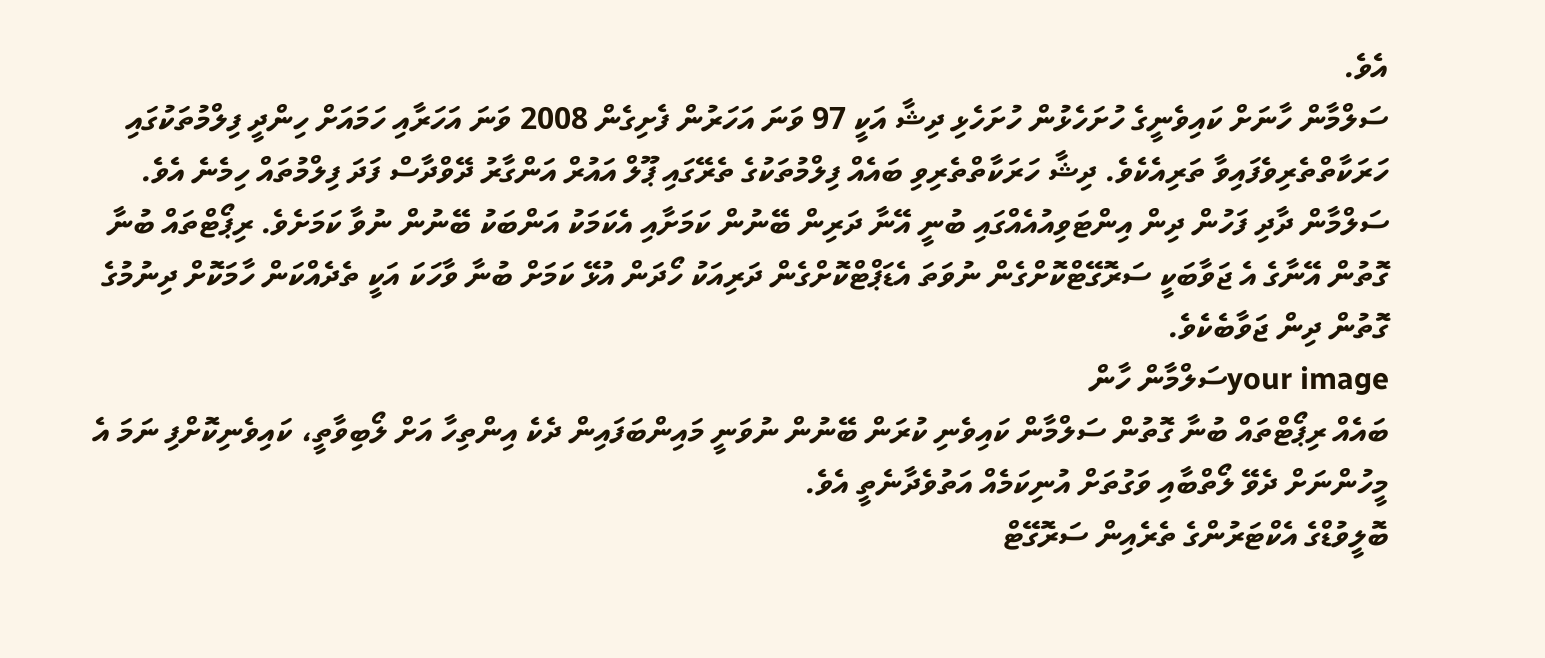އެވެ.
ސަލްމާން ހާނަށް ކައިވެނީގެ ހުށަހެޅުން ހުށަހެޅި ދިޝާ އަކީ 97 ވަނަ އަހަރުން ފެށިގެން 2008 ވަނަ އަހަރާއި ހަމައަށް ހިންދީ ފިލްމުތަކުގައި ހަރަކާތްތެރިވެފައިވާ ތަރިއެކެވެ. ދިޝާ ހަރަކާތްތެރިވި ބައެއް ފިލްމުތަކުގެ ތެރޭގައި ޕޫލް އައުރް އަންގާރު ދޭވްދާސް ފަދަ ފިލްމުތައް ހިމެނެ އެވެ.
ސަލްމާން ދާދި ފަހުން ދިން އިންޓަވިއުއެއްގައި ބުނީ އޭނާ ދަރިން ބޭނުން ކަމަށާއި އެކަމަކު އަންބަކު ބޭނުން ނުވާ ކަމަށެވެ. ރިޕޯޓްތައް ބުނާ ގޮތުން އޭނާގެ އެ ޖަވާބަކީ ސަރޮގޭޓްކޮށްގެން ނުވަތަ އެޑަޕްޓްކޮށްގެން ދަރިއަކު ހޯދަން އުޅޭ ކަމަށް ބުނާ ވާހަކަ އަކީ ތެދެއްކަން ހާމަކޮށް ދިނުމުގެ ގޮތުން ދިން ޖަވާބެކެވެ.
your imageސަލްމާން ހާން
ބައެއް ރިޕޯޓްތައް ބުނާ ގޮތުން ސަލްމާން ކައިވެނި ކުރަން ބޭނުން ނުވަނީ މައިންބަފައިން ދެކެ އިންތިހާ އަށް ލޯބިވާތީ، ކައިވެނިކޮށްފި ނަމަ އެ މީހުންނަށް ދެވޭ ލޯތްބާއި ވަގުތަށް އުނިކަމެއް އަތުވެދާނެތީ އެވެ.
ބޮލީވުޑްގެ އެކްޓަރުންގެ ތެރެއިން ސަރޮގޭޓް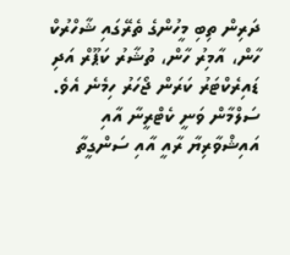ދަރިން ތިބި މީހުންގެ ތެރޭގައި ޝާހްރުކް ހާން، އާމިރު ހާން، ތުޝާރު ކަޕޫރް އަދި ޑައިރެކްޓަރު ކަރަން ޖޯހަރު ހިމެނެ އެވެ.
ސަލްމާން ވަނީ ކެޓްރީނާ އާއި އައިޝްވާރިޔާ ރާއީ އާއި ސަންގީތާ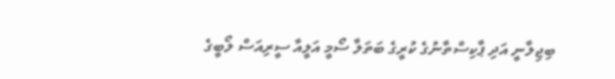ބިޖިލާނީ އަދި ޕާކިސްތާނުގެ ކުރީގެ ބަތަލާ ސޯމީ އަލީއާ ސީރިއަސް ލޯބީގެ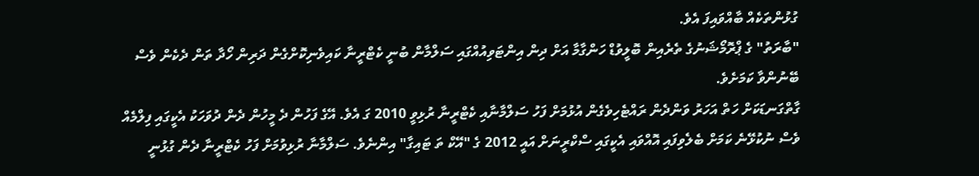ގުޅުންތަކެއް ބާއްވައިފަ އެވެ.
"ބާރަތު" ގެ ޕްރޮމޯޝަނުގެ ތެރެއިން ބޮލީވުޑް ހަންގާމާ އަށް ދިން އިންޓަވިއުއްގައި ސަލްމާން ބުނީ ކެޓްރީނާ ކައިވެނިކޮށްގެން ދަރިން ހޯދާ ތަން ދެކެން ވެސް ބޭނުންވާ ކަމަށެވެ.
ގާތްގަނޑަކަށް ހަތް އަހަރު ވަންދެން ރައްޓެހިވެގެން އުޅުމަށް ފަހު ސަލްމާނާއި ކެޓްރީނާ ރުޅިވީ 2010 ގަ އެވެ. އޭގެ ފަހުން ދެ މީހުން ދެން ދުވަހަކު އެކީގައި ފިލްމެއް ވެސް ނުކުޅޭނެ ކަމަށް ބެލެވިފައި އޮއްވައި އެކީގައި ސްކްރީނަށް އައީ 2012 ގެ "އޭކް ތަ ޓައިގާ" އިންނެވެ. ސަލްމާނާ ރުޅިވުމަށް ފަހު ކެޓްރީނާ ދެން ގުޅުނީ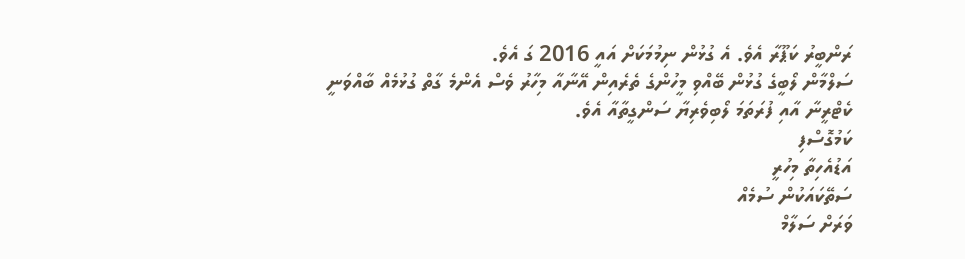ރަންބީރު ކަޕޫރާ އެވެ. އެ ގުޅުން ނިމުމަކަށް އައީ 2016 ގަ އެވެ.
ސަލްމާން ލޯބީގެ ގުޅުން ބޭއްވި މީހުންގެ ތެރެއިން އޭނާއާ މިހާރު ވެސް އެންމެ ގާތް ގުޅުމެއް ބާއްވަނީ ކެޓްރީނާ އާއި ފުރަތަމަ ލޯބިވެރިޔާ ސަންގީތާއާ އެވެ.
ކަމުގޮސްފި
އަޑުއެހިތާ މިހުރީ
ސަތޭކައަކުން ސުމެއް
ވަރަށް ސަލާމް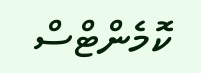ކޮމެންޓްސް